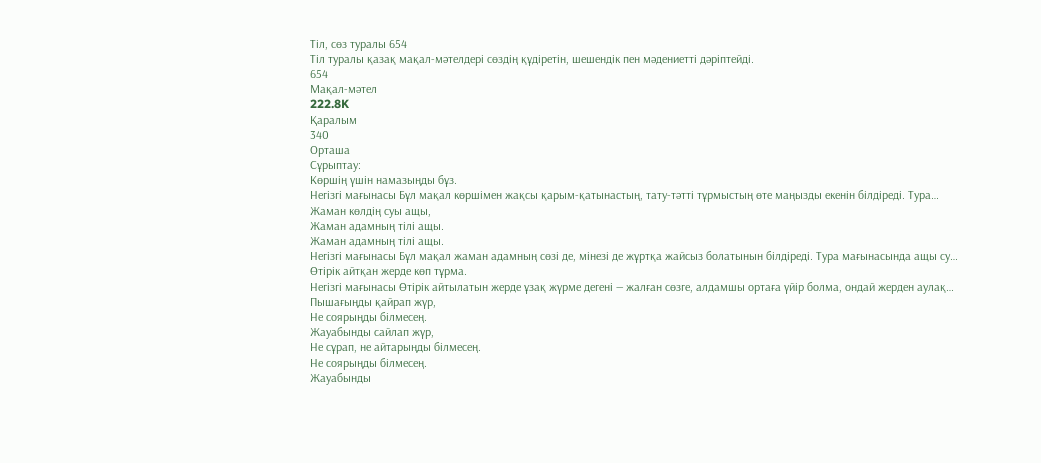Тіл, сөз туралы 654
Тіл туралы қазақ мақал-мәтелдері сөздің құдіретін, шешендік пен мәдениетті дәріптейді.
654
Мақал-мәтел
222.8K
Қаралым
340
Орташа
Сұрыптау:
Көршің үшін намазыңды бұз.
Негізгі мағынасы Бұл мақал көршімен жақсы қарым-қатынастың, тату-тәтті тұрмыстың өте маңызды екенін білдіреді. Тура…
Жаман көлдің суы ащы,
Жаман адамның тілі ащы.
Жаман адамның тілі ащы.
Негізгі мағынасы Бұл мақал жаман адамның сөзі де, мінезі де жұртқа жайсыз болатынын білдіреді. Тура мағынасында ащы су…
Өтірік айтқан жерде көп тұрма.
Негізгі мағынасы Өтірік айтылатын жерде ұзақ жүрме дегені — жалған сөзге, алдамшы ортаға үйір болма, ондай жерден аулақ…
Пышағыңды қайрап жүр,
Не соярыңды білмесең.
Жауабынды сайлап жүр,
Не сұрап, не айтарыңды білмесең.
Не соярыңды білмесең.
Жауабынды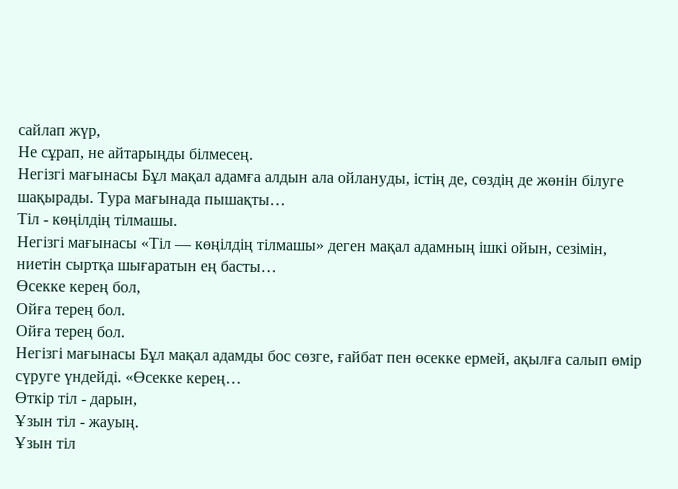сайлап жүр,
Не сұрап, не айтарыңды білмесең.
Негізгі мағынасы Бұл мақал адамға алдын ала ойлануды, істің де, сөздің де жөнін білуге шақырады. Тура мағынада пышақты…
Тіл - көңілдің тілмашы.
Негізгі мағынасы «Тіл — көңілдің тілмашы» деген мақал адамның ішкі ойын, сезімін, ниетін сыртқа шығаратын ең басты…
Өсекке керең бол,
Ойға терең бол.
Ойға терең бол.
Негізгі мағынасы Бұл мақал адамды бос сөзге, ғайбат пен өсекке ермей, ақылға салып өмір сүруге үндейді. «Өсекке керең…
Өткір тіл - дарын,
Ұзын тіл - жауың.
Ұзын тіл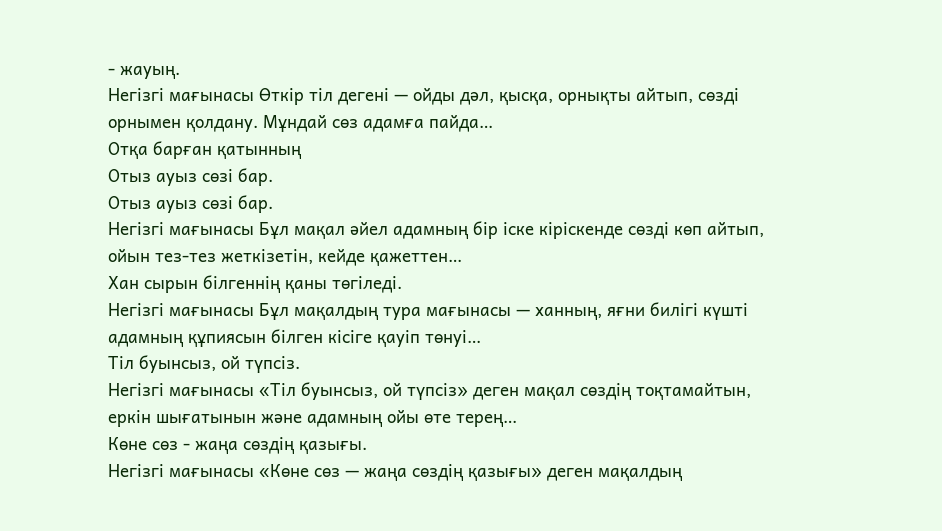- жауың.
Негізгі мағынасы Өткір тіл дегені — ойды дәл, қысқа, орнықты айтып, сөзді орнымен қолдану. Мұндай сөз адамға пайда…
Отқа барған қатынның
Отыз ауыз сөзі бар.
Отыз ауыз сөзі бар.
Негізгі мағынасы Бұл мақал әйел адамның бір іске кіріскенде сөзді көп айтып, ойын тез-тез жеткізетін, кейде қажеттен…
Хан сырын білгеннің қаны төгіледі.
Негізгі мағынасы Бұл мақалдың тура мағынасы — ханның, яғни билігі күшті адамның құпиясын білген кісіге қауіп төнуі…
Тіл буынсыз, ой түпсіз.
Негізгі мағынасы «Тіл буынсыз, ой түпсіз» деген мақал сөздің тоқтамайтын, еркін шығатынын және адамның ойы өте терең…
Көне сөз - жаңа сөздің қазығы.
Негізгі мағынасы «Көне сөз — жаңа сөздің қазығы» деген мақалдың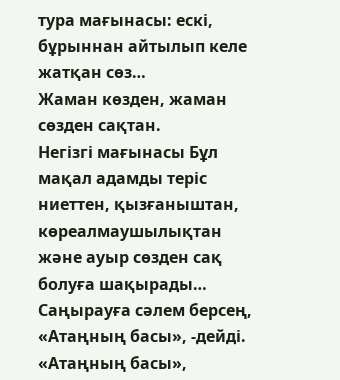тура мағынасы: ескі, бұрыннан айтылып келе жатқан сөз…
Жаман көзден, жаман сөзден сақтан.
Негізгі мағынасы Бұл мақал адамды теріс ниеттен, қызғаныштан, көреалмаушылықтан және ауыр сөзден сақ болуға шақырады…
Саңырауға сәлем берсең,
«Атаңның басы», -дейді.
«Атаңның басы»,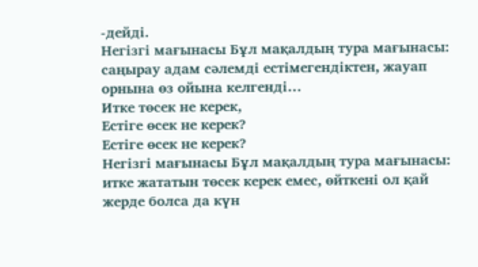-дейді.
Негізгі мағынасы Бұл мақалдың тура мағынасы: саңырау адам сәлемді естімегендіктен, жауап орнына өз ойына келгенді…
Итке төсек не керек,
Естіге өсек не керек?
Естіге өсек не керек?
Негізгі мағынасы Бұл мақалдың тура мағынасы: итке жататын төсек керек емес, өйткені ол қай жерде болса да күн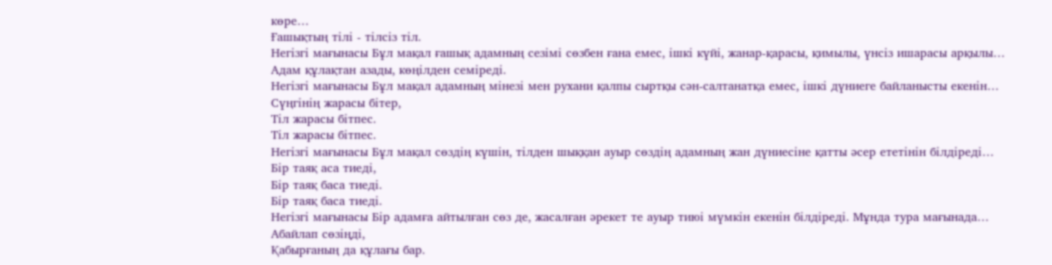көре…
Ғашықтың тілі - тілсіз тіл.
Негізгі мағынасы Бұл мақал ғашық адамның сезімі сөзбен ғана емес, ішкі күйі, жанар-қарасы, қимылы, үнсіз ишарасы арқылы…
Адам құлақтан азады, көңілден семіреді.
Негізгі мағынасы Бұл мақал адамның мінезі мен рухани қалпы сыртқы сән-салтанатқа емес, ішкі дүниеге байланысты екенін…
Сүңгінің жарасы бітер,
Тіл жарасы бітпес.
Тіл жарасы бітпес.
Негізгі мағынасы Бұл мақал сөздің күшін, тілден шыққан ауыр сөздің адамның жан дүниесіне қатты әсер ететінін білдіреді…
Бір таяқ аса тиеді,
Бір таяқ баса тиеді.
Бір таяқ баса тиеді.
Негізгі мағынасы Бір адамға айтылған сөз де, жасалған әрекет те ауыр тиюі мүмкін екенін білдіреді. Мұнда тура мағынада…
Абайлап сөзіңді,
Қабырғаның да құлағы бар.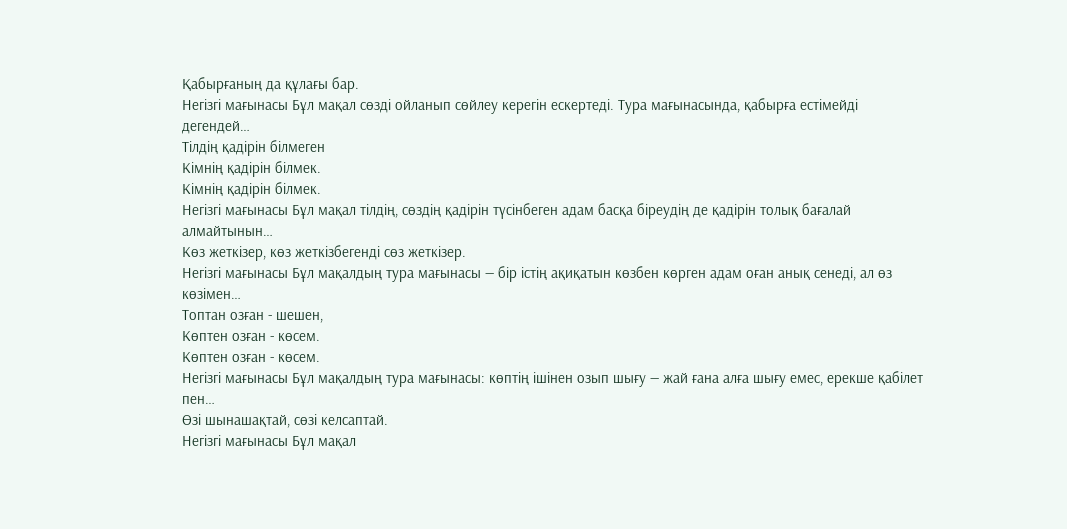Қабырғаның да құлағы бар.
Негізгі мағынасы Бұл мақал сөзді ойланып сөйлеу керегін ескертеді. Тура мағынасында, қабырға естімейді дегендей…
Тілдің қадірін білмеген
Кімнің қадірін білмек.
Кімнің қадірін білмек.
Негізгі мағынасы Бұл мақал тілдің, сөздің қадірін түсінбеген адам басқа біреудің де қадірін толық бағалай алмайтынын…
Көз жеткізер, көз жеткізбегенді сөз жеткізер.
Негізгі мағынасы Бұл мақалдың тура мағынасы — бір істің ақиқатын көзбен көрген адам оған анық сенеді, ал өз көзімен…
Топтан озған - шешен,
Көптен озған - көсем.
Көптен озған - көсем.
Негізгі мағынасы Бұл мақалдың тура мағынасы: көптің ішінен озып шығу — жай ғана алға шығу емес, ерекше қабілет пен…
Өзі шынашақтай, сөзі келсаптай.
Негізгі мағынасы Бұл мақал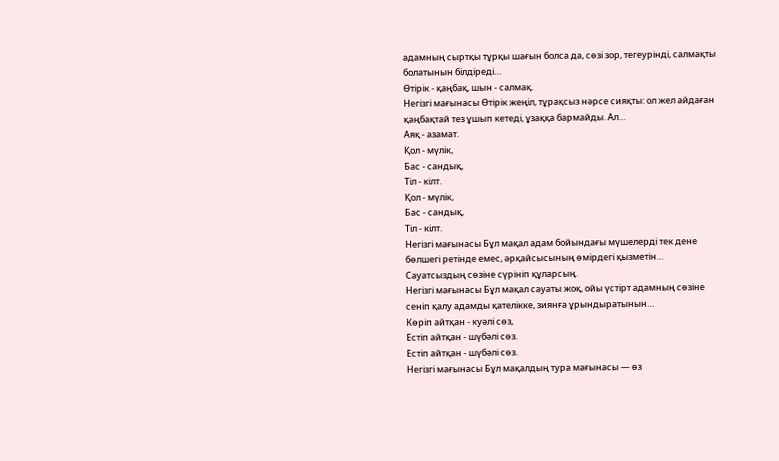адамның сыртқы тұрқы шағын болса да, сөзі зор, тегеурінді, салмақты болатынын білдіреді…
Өтірік - қаңбақ, шын - салмақ.
Негізгі мағынасы Өтірік жеңіл, тұрақсыз нәрсе сияқты: ол жел айдаған қаңбақтай тез ұшып кетеді, ұзаққа бармайды. Ал…
Аяқ - азамат.
Қол - мүлік,
Бас - сандық,
Тіл - кілт.
Қол - мүлік,
Бас - сандық,
Тіл - кілт.
Негізгі мағынасы Бұл мақал адам бойындағы мүшелерді тек дене бөлшегі ретінде емес, әрқайсысының өмірдегі қызметін…
Сауатсыздың сөзіне сүрініп құларсың.
Негізгі мағынасы Бұл мақал сауаты жоқ, ойы үстірт адамның сөзіне сеніп қалу адамды қателікке, зиянға ұрындыратынын…
Көріп айтқан - куәлі сөз,
Естіп айтқан - шүбәлі сөз.
Естіп айтқан - шүбәлі сөз.
Негізгі мағынасы Бұл мақалдың тура мағынасы — өз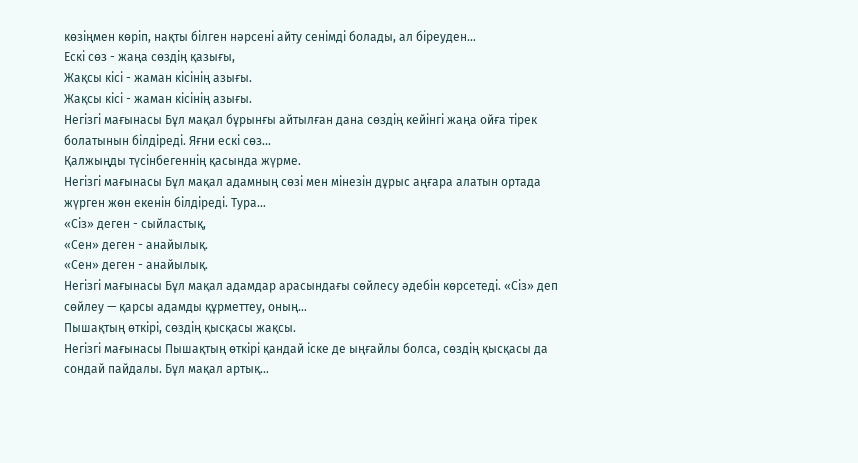көзіңмен көріп, нақты білген нәрсені айту сенімді болады, ал біреуден…
Ескі сөз - жаңа сөздің қазығы,
Жақсы кісі - жаман кісінің азығы.
Жақсы кісі - жаман кісінің азығы.
Негізгі мағынасы Бұл мақал бұрынғы айтылған дана сөздің кейінгі жаңа ойға тірек болатынын білдіреді. Яғни ескі сөз…
Қалжыңды түсінбегеннің қасында жүрме.
Негізгі мағынасы Бұл мақал адамның сөзі мен мінезін дұрыс аңғара алатын ортада жүрген жөн екенін білдіреді. Тура…
«Сіз» деген - сыйластық,
«Сен» деген - анайылық.
«Сен» деген - анайылық.
Негізгі мағынасы Бұл мақал адамдар арасындағы сөйлесу әдебін көрсетеді. «Сіз» деп сөйлеу — қарсы адамды құрметтеу, оның…
Пышақтың өткірі, сөздің қысқасы жақсы.
Негізгі мағынасы Пышақтың өткірі қандай іске де ыңғайлы болса, сөздің қысқасы да сондай пайдалы. Бұл мақал артық…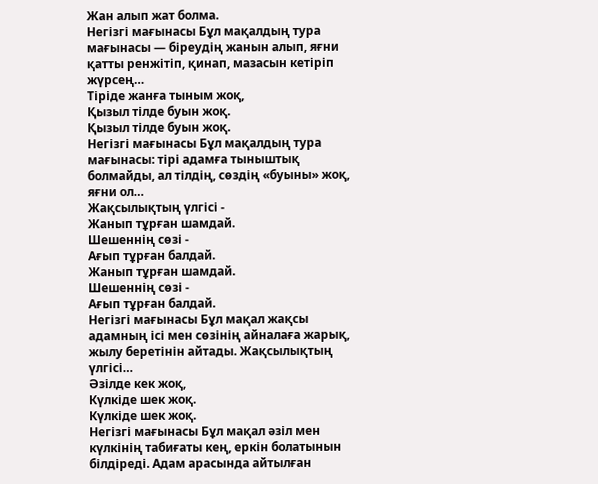Жан алып жат болма.
Негізгі мағынасы Бұл мақалдың тура мағынасы — біреудің жанын алып, яғни қатты ренжітіп, қинап, мазасын кетіріп жүрсең…
Тіріде жанға тыным жоқ,
Қызыл тілде буын жоқ.
Қызыл тілде буын жоқ.
Негізгі мағынасы Бұл мақалдың тура мағынасы: тірі адамға тыныштық болмайды, ал тілдің, сөздің «буыны» жоқ, яғни ол…
Жақсылықтың үлгісі -
Жанып тұрған шамдай.
Шешеннің сөзі -
Ағып тұрған балдай.
Жанып тұрған шамдай.
Шешеннің сөзі -
Ағып тұрған балдай.
Негізгі мағынасы Бұл мақал жақсы адамның ісі мен сөзінің айналаға жарық, жылу беретінін айтады. Жақсылықтың үлгісі…
Әзілде кек жоқ,
Күлкіде шек жоқ.
Күлкіде шек жоқ.
Негізгі мағынасы Бұл мақал әзіл мен күлкінің табиғаты кең, еркін болатынын білдіреді. Адам арасында айтылған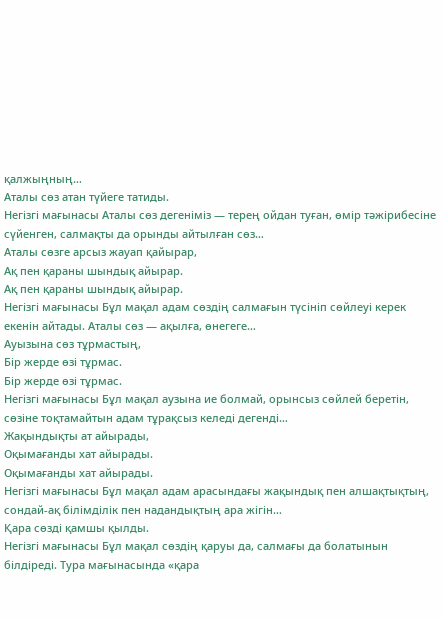қалжыңның…
Аталы сөз атан түйеге татиды.
Негізгі мағынасы Аталы сөз дегеніміз — терең ойдан туған, өмір тәжірибесіне сүйенген, салмақты да орынды айтылған сөз…
Аталы сөзге арсыз жауап қайырар,
Ақ пен қараны шындық айырар.
Ақ пен қараны шындық айырар.
Негізгі мағынасы Бұл мақал адам сөздің салмағын түсініп сөйлеуі керек екенін айтады. Аталы сөз — ақылға, өнегеге…
Ауызына сөз тұрмастың,
Бір жерде өзі тұрмас.
Бір жерде өзі тұрмас.
Негізгі мағынасы Бұл мақал аузына ие болмай, орынсыз сөйлей беретін, сөзіне тоқтамайтын адам тұрақсыз келеді дегенді…
Жақындықты ат айырады,
Оқымағанды хат айырады.
Оқымағанды хат айырады.
Негізгі мағынасы Бұл мақал адам арасындағы жақындық пен алшақтықтың, сондай-ақ білімділік пен надандықтың ара жігін…
Қара сөзді қамшы қылды.
Негізгі мағынасы Бұл мақал сөздің қаруы да, салмағы да болатынын білдіреді. Тура мағынасында «қара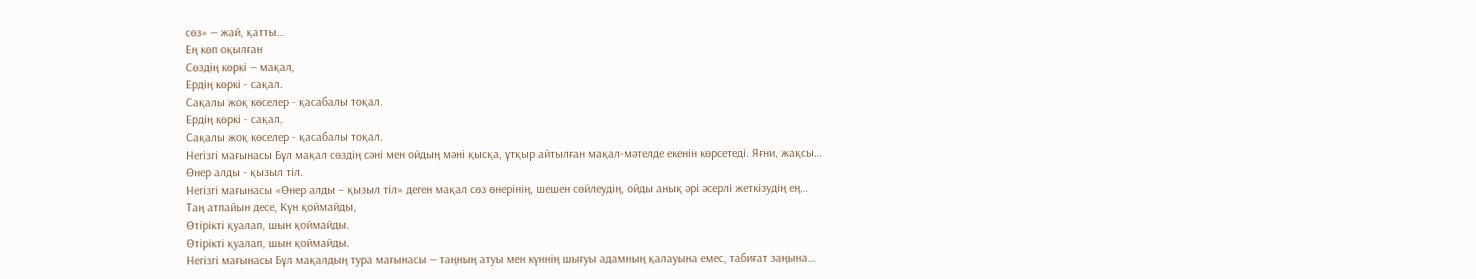сөз» — жай, қатты…
Ең көп оқылған
Сөздің көркі — мақал,
Ердің көркі - сақал.
Сақалы жоқ көселер - қасабалы тоқал.
Ердің көркі - сақал.
Сақалы жоқ көселер - қасабалы тоқал.
Негізгі мағынасы Бұл мақал сөздің сәні мен ойдың мәні қысқа, ұтқыр айтылған мақал-мәтелде екенін көрсетеді. Яғни, жақсы…
Өнер алды - қызыл тіл.
Негізгі мағынасы «Өнер алды – қызыл тіл» деген мақал сөз өнерінің, шешен сөйлеудің, ойды анық әрі әсерлі жеткізудің ең…
Таң атпайын десе, Күн қоймайды,
Өтірікті қуалап, шын қоймайды.
Өтірікті қуалап, шын қоймайды.
Негізгі мағынасы Бұл мақалдың тура мағынасы — таңның атуы мен күннің шығуы адамның қалауына емес, табиғат заңына…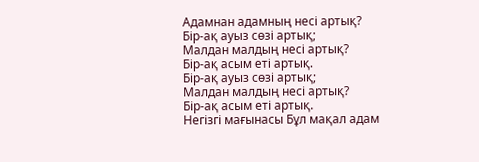Адамнан адамның несі артық?
Бір-ақ ауыз сөзі артық;
Малдан малдың несі артық?
Бір-ақ асым еті артық.
Бір-ақ ауыз сөзі артық;
Малдан малдың несі артық?
Бір-ақ асым еті артық.
Негізгі мағынасы Бұл мақал адам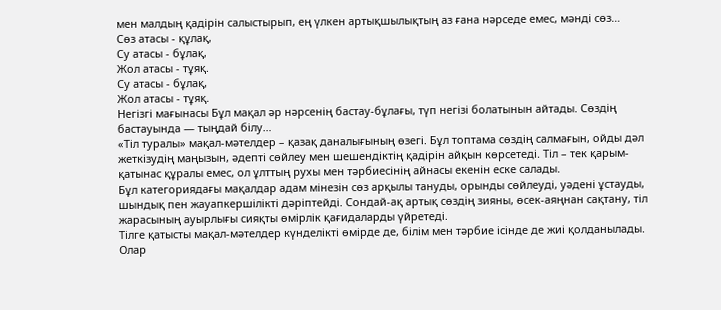мен малдың қадірін салыстырып, ең үлкен артықшылықтың аз ғана нәрседе емес, мәнді сөз…
Сөз атасы - құлақ,
Су атасы - бұлақ,
Жол атасы - тұяқ.
Су атасы - бұлақ,
Жол атасы - тұяқ.
Негізгі мағынасы Бұл мақал әр нәрсенің бастау-бұлағы, түп негізі болатынын айтады. Сөздің бастауында — тыңдай білу…
«Тіл туралы» мақал-мәтелдер – қазақ даналығының өзегі. Бұл топтама сөздің салмағын, ойды дәл жеткізудің маңызын, әдепті сөйлеу мен шешендіктің қадірін айқын көрсетеді. Тіл – тек қарым-қатынас құралы емес, ол ұлттың рухы мен тәрбиесінің айнасы екенін еске салады.
Бұл категориядағы мақалдар адам мінезін сөз арқылы тануды, орынды сөйлеуді, уәдені ұстауды, шындық пен жауапкершілікті дәріптейді. Сондай-ақ артық сөздің зияны, өсек-аяңнан сақтану, тіл жарасының ауырлығы сияқты өмірлік қағидаларды үйретеді.
Тілге қатысты мақал-мәтелдер күнделікті өмірде де, білім мен тәрбие ісінде де жиі қолданылады. Олар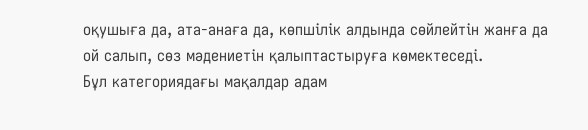оқушыға да, ата-анаға да, көпшілік алдында сөйлейтін жанға да ой салып, сөз мәдениетін қалыптастыруға көмектеседі.
Бұл категориядағы мақалдар адам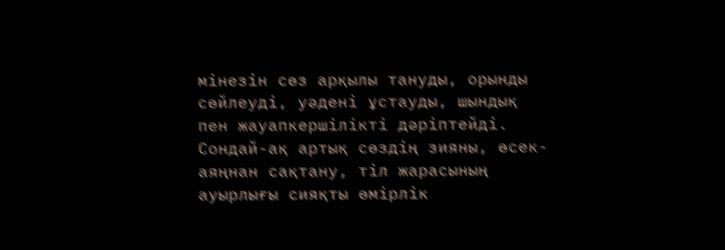мінезін сөз арқылы тануды, орынды сөйлеуді, уәдені ұстауды, шындық пен жауапкершілікті дәріптейді. Сондай-ақ артық сөздің зияны, өсек-аяңнан сақтану, тіл жарасының ауырлығы сияқты өмірлік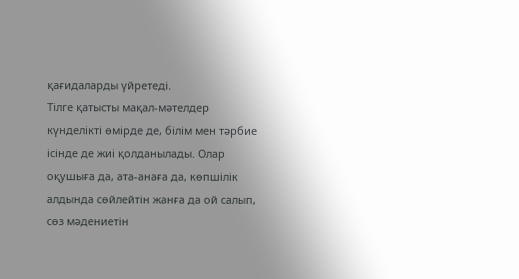қағидаларды үйретеді.
Тілге қатысты мақал-мәтелдер күнделікті өмірде де, білім мен тәрбие ісінде де жиі қолданылады. Олар оқушыға да, ата-анаға да, көпшілік алдында сөйлейтін жанға да ой салып, сөз мәдениетін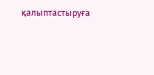қалыптастыруға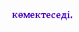көмектеседі.